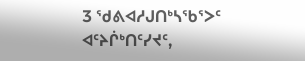3 ᖁᕕᐊᓱᒍᑎᒃᓴᖃᕐᐳᑦ ᐊᑦᔨᒌᒃᑎᑦᓯᔪᑦ,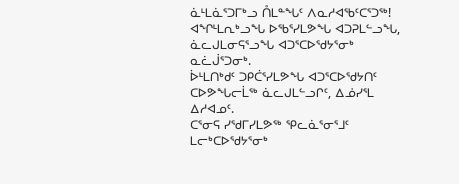ᓈᒻᒪᓈᕐᑐᒥᒃᓗ ᑍᒪᓐᖓᑦ ᐱᓇᓱᐊᖃᑦᑕᕐᑐᖅ!
ᐊᖏᒻᒪᕆᒃᓗᖓ ᐅᖃᕐᓯᒪᕗᖓ ᐊᑐᕈᒪᓪᓗᖓ, ᓈᓚᒍᒪᓂᕋᕐᓗᖓ ᐊᑐᕐᑕᐅᖁᔭᕐᓂᒃ ᓇᓛᒎᕐᑐᓂᒃ.
ᐆᒻᒪᑎᒃᑯᑦ ᑐᑭᑖᕐᓯᒪᕗᖓ ᐊᑐᕐᑕᐅᖁᔭᑎᑦ ᑕᐅᕗᖓᓕᒫᖅ ᓈᓚᒍᒪᓪᓗᒋᑦ, ᐃᓅᓯᕐᒪ ᐃᓱᐊᓄᑦ.
ᑕᕐᓂᕋ ᓯᖁᒥᓯᒪᕗᖅ ᕿᓚᓈᕐᓂᕐᒧᑦ ᒪᓕᒃᑕᐅᖁᔭᕐᓂᒃ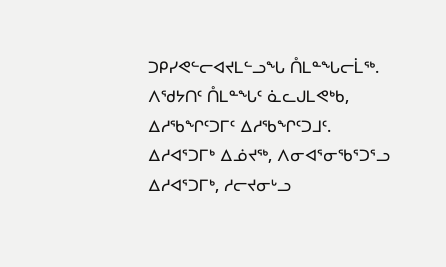ᑐᑭᓯᕙᓪᓕᐊᔪᒪᓪᓗᖓ ᑍᒪᓐᖓᓕᒫᖅ.
ᐱᖁᔭᑎᑦ ᑍᒪᓐᖓᑦ ᓈᓚᒍᒪᕙᒃᑲ, ᐃᓱᖃᖏᑦᑐᒥᑦ ᐃᓱᖃᖏᑦᑐᒧᑦ.
ᐃᓱᐊᕐᑐᒥᒃ ᐃᓅᔪᖅ, ᐱᓂᐊᕐᓂᖃᕐᑐᕐᓗ ᐃᓱᐊᕐᑐᒥᒃ, ᓱᓕᔪᓂᒡᓗ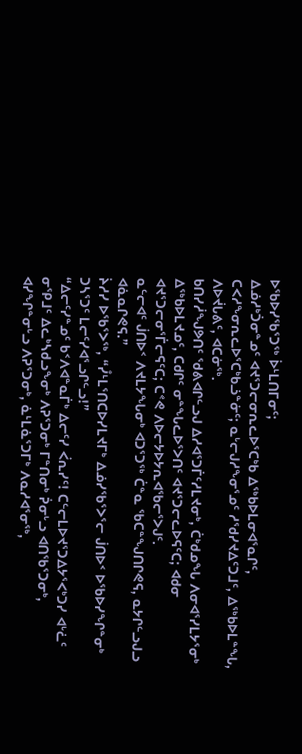ᐅᖃᐅᓯᖃᕐᑐᖅ ᐆᒻᒪᑎᒥᓂᑦ;
ᐃᓅᓱᒃᑑᓂᓐᓄᑦ ᐊᔪᕐᑐᓕᓂᕆᓚᐅᕐᑕᒃᑲ ᐃᖅᑲᐅᒪᓂᐊᕐᓇᒋᑦ, ᑕᐸᓱᖕᓂᕆᓚᐅᕐᑕᒃᑲᓘᓐᓃᑦ; ᓇᒡᓕᒍᓱᖕᓂᕐᓄᑦ ᓱᖁᓯᔪᐃᑦᑐᒧᑦ, ᐃᖅᑲᐅᒪᓐᖓ, ᐱᐅᔫᒐᕕᑦ, ᐊᑕᓃᖅ.
ᑲᑎᓯᓲᖑᕗᑎᑦ ᖁᕕᐊᒋᓪᓗᒍ ᐃᓱᐊᕐᑐᒦᑦᓱᒪᔪᓂᒃ, ᑖᒃᑯᓄᖓ ᐱᓂᐊᕐᓯᒪᔭᕐᓂᒃ ᐃᖅᑲᐅᒪᔪᓄᑦ, ᑕᑯᒋᑦ ᓂᓐᖓᓚᐅᕐᐳᑎᑦ ᐊᔪᕐᑐᓕᓚᐅᕋᑦᑕ; ᐊᑯᓂ ᐊᔪᕐᑐᓕᓂᕐᒦᓕᕋᑦᑕ; ᑕᕝᕙ ᐱᐅᓕᔭᐅᔭᕆᐊᖃᓕᕐᐳᒍᑦ.
ᓇᓪᓕᐊᑦ ᒎᑎᐅᑉ ᐱᔪᒪᔭᖓᓂᒃ ᐊᑐᕐᑐᖅ ᑖᓐᓇ ᖃᑕᓐᖑᑎᒋᕙᕋ, ᓇᔭᒋᓪᓗᒍᓗ ᐊᓈᓇᒋᕙᕋ.”
ᔩᓱᓯ ᐅᖃᕐᐳᖅ, “ᓮᒻᒪᕐᑎᑕᐅᓯᒪᔪᒥᒃ ᐃᓅᓯᖃᕐᐳᕐᓕ ᒎᑎᐅᑉ ᐅᖃᐅᓯᖏᓐᓂᒃ ᑐᓴᕐᑐᑦ ᒪᓕᑦᓯᐊᕐᓗᒋᓪᓗ!”
“ᐃᓕᑦᓯᓐᓄᑦ ᑲᑉᐱᐊᓐᓇᒦᒃ ᐃᓕᑦᓯ ᐹᕆᓯᑦ! ᑕᓪᓕᒪᐅᔪᕐᑐᐃᔭᕐᐸᒃᑐᓯ ᐊᒡᓛᑦ ᓂᕿᒧᑦ ᐃᓚᒃᓴᑯᓗᖕᓂᒃ ᐱᕈᕐᑐᓂᒃ ᒥᓐᑎᓂᒃ ᕉᓂᒡᓗ ᐊᑎᖃᕐᑐᓂᒃ, ᐊᓯᖏᓐᓂᒡᓗ ᐱᕈᕐᑐᓂᒃ, ᓈᒻᒪᓈᕐᑐᒥᒃ ᐱᓇᓱᐊᕐᓂᖅ,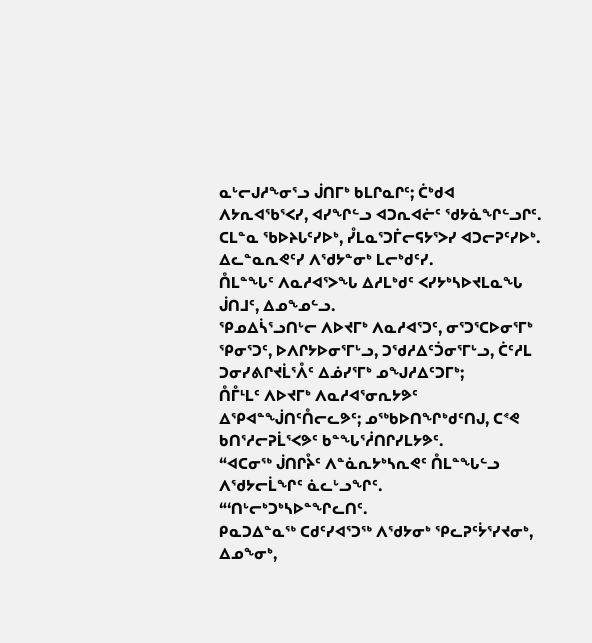ᓇᒡᓕᒍᓱᖕᓂᕐᓗ ᒎᑎᒥᒃ ᑲᒪᒋᓇᒋᑦ; ᑖᒃᑯᐊ ᐱᔭᕆᐊᖃᕐᐸᓯ, ᐊᓯᖏᓪᓗ ᐊᑐᕆᐊᓖᑦ ᖁᔭᓈᖏᓪᓗᒋᑦ.
ᑕᒪᓐᓇ ᖃᐅᔨᒐᑦᓯᐅᒃ, ᓮᒪᓇᕐᑐᒦᓕᕋᔭᕐᐳᓯ ᐊᑐᓕᕈᑦᓯᐅᒃ.
ᐃᓚᓐᓇᕆᕙᑦᓯ ᐱᖁᔭᓐᓂᒃ ᒪᓕᒃᑯᑦᓯ.
ᑍᒪᓐᖓᑦ ᐱᓇᓱᐊᕐᐳᖓ ᐃᓱᒪᒃᑯᑦ ᐸᓯᔭᒃᓴᐅᔪᒪᓇᖓ ᒎᑎᒧᑦ, ᐃᓄᖕᓄᓪᓗ.
ᕿᓄᐃᓵᕐᓗᑎᒡᓕ ᐱᐅᔪᒥᒃ ᐱᓇᓱᐊᕐᑐᑦ, ᓂᕐᑐᕐᑕᐅᓂᕐᒥᒃ ᕿᓂᕐᑐᑦ, ᐅᐱᒋᔭᐅᓂᕐᒥᒡᓗ, ᑐᖁᓱᐃᑦᑑᓂᕐᒥᒡᓗ, ᑖᑦᓱᒪ ᑐᓂᓯᕕᒋᔪᒫᕐᐰᑦ ᐃᓅᓯᕐᒥᒃ ᓄᖑᓱᐃᑦᑐᒥᒃ;
ᑍᒤᒻᒪᑦ ᐱᐅᔪᒥᒃ ᐱᓇᓱᐊᕐᓂᕆᔭᕗᑦ ᐃᕿᐊᓐᖒᑎᑦᑍᓕᓚᕗᑦ; ᓄᖅᑲᐅᑎᖏᒃᑯᑦᑎᒍ, ᑕᕝᕙ ᑲᑎᕐᓱᓕᕈᒫᕐᐸᕗᑦ ᑲᓐᖓᕐᓲᑎᒋᓯᒪᔭᕗᑦ.
“ᐊᑕᓂᖅ ᒎᑎᒋᔧᑦ ᐱᓐᓈᕆᔭᒃᓴᕆᕙᑦ ᑍᒪᓐᖓᓪᓗ ᐱᖁᔭᓕᒫᖏᑦ ᓈᓚᒡᓗᖏᑦ.
“‘ᑎᒡᓕᒃᑐᒃᓴᐅᓐᖏᓚᑎᑦ.
ᑭᓇᑐᐃᓐᓇᖅ ᑕᑯᑦᓯᐊᕐᑐᖅ ᐱᖁᔭᓂᒃ ᕿᓚᕈᑦᔮᕐᓯᔪᓂᒃ, ᐃᓄᖕᓂᒃ,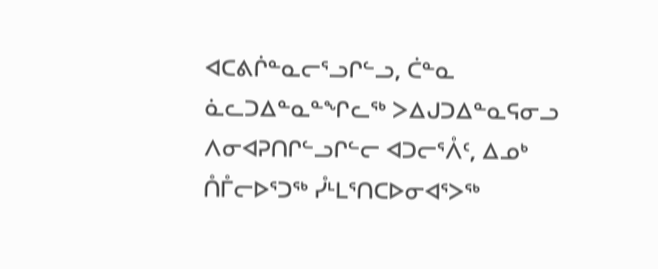ᐊᑕᕕᒌᓐᓇᓕᕐᓗᒋᓪᓗ, ᑖᓐᓇ ᓈᓚᑐᐃᓐᓇᓐᖏᓚᖅ ᐳᐃᒍᑐᐃᓐᓇᕋᓂᓗ ᐱᓂᐊᕈᑎᒋᓪᓗᒋᓪᓕ ᐊᑐᓕᕐᐰᑦ, ᐃᓄᒃ ᑍᒤᓕᐅᕐᑐᖅ ᓮᒻᒪᕐᑎᑕᐅᓂᐊᕐᐳᖅ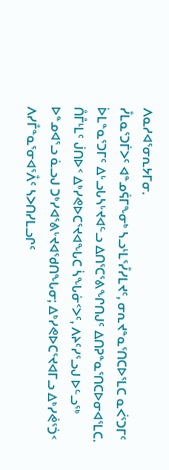ᐱᓇᓱᐊᕐᓂᕆᔭᒥᓂ.
ᓮᒪᓇᕐᑐᒦᐳᑦ ᐊᓐᓄᕌᒥᖕᓂᒃ ᓴᓗᒻᒪᕐᓮᓯᒪᔪᑦ, ᓂᕆᔪᓐᓇᕐᑎᑕᐅᕐᒪᑕ ᓇᐹᕐᑐᒥᑦ ᐆᒪᓐᓇᕐᑐᒥᑦ ᐃᒡᓗᒐᓴᒡᔪᐊᓪᓗ ᐃᑎᕐᑕᕐᕕᖏᑎᒍᑦ ᐃᑎᕈᓐᓇᕐᑎᑕᐅᓂᐊᕐᒪᑕ.
ᑍᒤᒻᒪᑦ ᒎᑎᐅᑉ ᐃᒃᓯᕙᐅᑕᕐᔪᐊᖓᑕ ᓵᖓᓃᑉᐳᑦ, ᐱᔨᑦᓯᕐᓗᒍ ᐅᓪᓗᖅ ᐅᓐᓄᐊᕐᓗ ᓈᓗᒍ ᑐᒃᓯᐊᕐᕕᒡᔪᐊᖁᑎᖓᓂ; ᐃᒃᓯᕙᐅᑕᕐᔪᐊᒥᓗ ᐃᒃᓯᕚᕐᑑᑉ ᐱᓯᒤᓐᓇᕐᓂᐊᕐᐰᑦ ᓴᐳᑎᓯᒪᓗᒋᑦ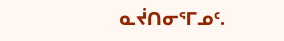ᓇᔫᑎᓂᕐᒥᓄᑦ.